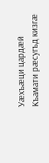Уæхъæци цардæй Къамати рæсугъд кизгæ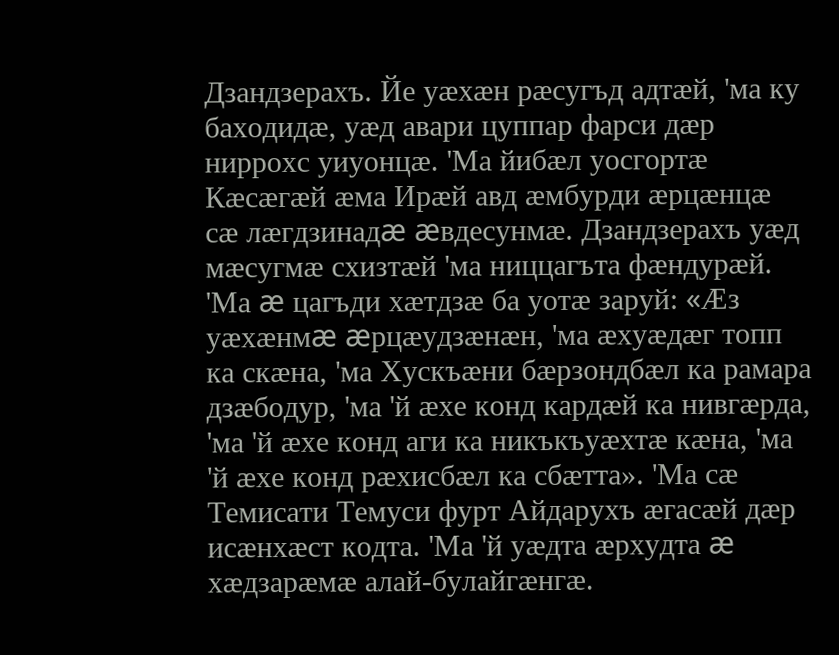Дзандзерахъ. Йе уæхæн рæсугъд адтæй, 'ма ку баходидæ, уæд авари цуппар фарси дæр ниррохс уиуонцæ. 'Ма йибæл уосгортæ Кæсæгæй æма Ирæй авд æмбурди æрцæнцæ сæ лæгдзинадæ æвдесунмæ. Дзандзерахъ уæд мæсугмæ схизтæй 'ма ниццагъта фæндурæй. 'Ма æ цагъди хæтдзæ ба уотæ заруй: «Æз уæхæнмæ æрцæудзæнæн, 'ма æхуæдæг топп ка скæна, 'ма Хускъæни бæрзондбæл ка рамара дзæбодур, 'ма 'й æхе конд кардæй ка нивгæрда, 'ма 'й æхе конд аги ка никъкъуæхтæ кæна, 'ма 'й æхе конд рæхисбæл ка сбæтта». 'Ма сæ Темисати Темуси фурт Айдарухъ æгасæй дæр исæнхæст кодта. 'Ма 'й уæдта æрхудта æ хæдзарæмæ алай-булайгæнгæ.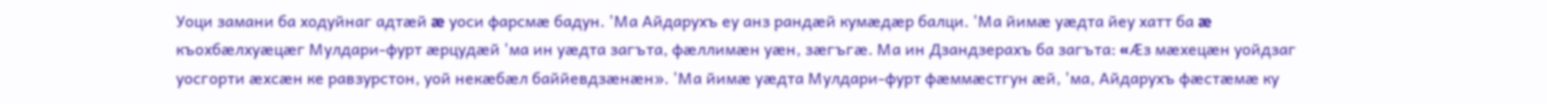Уоци замани ба ходуйнаг адтæй æ уоси фарсмæ бадун. 'Ма Айдарухъ еу анз рандæй кумæдæр балци. 'Ма йимæ уæдта йеу хатт ба æ къохбæлхуæцæг Мулдари-фурт æрцудæй 'ма ин уæдта загъта, фæллимæн уæн, зæгъгæ. Ма ин Дзандзерахъ ба загъта: «Æз мæхецæн уойдзаг уосгорти æхсæн ке равзурстон, уой некæбæл баййевдзæнæн». 'Ма йимæ уæдта Мулдари-фурт фæммæстгун æй, 'ма, Айдарухъ фæстæмæ ку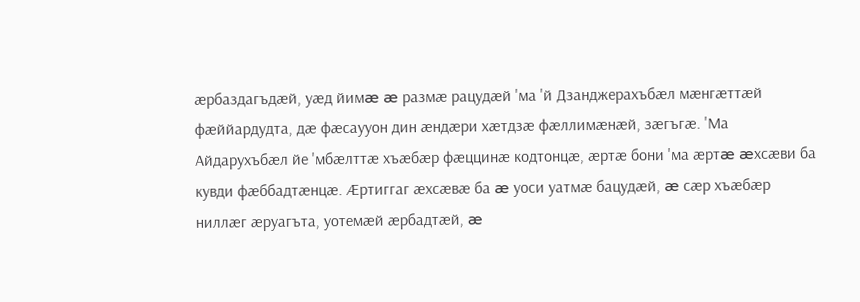æрбаздагъдæй, уæд йимæ æ размæ рацудæй 'ма 'й Дзанджерахъбæл мæнгæттæй фæййардудта, дæ фæсаууон дин æндæри хæтдзæ фæллимæнæй, зæгъгæ. 'Ма Айдарухъбæл йе 'мбæлттæ хъæбæр фæццинæ кодтонцæ, æртæ бони 'ма æртæ æхсæви ба кувди фæббадтæнцæ. Æртиггаг æхсæвæ ба æ уоси уатмæ бацудæй, æ сæр хъæбæр ниллæг æруагъта, уотемæй æрбадтæй, æ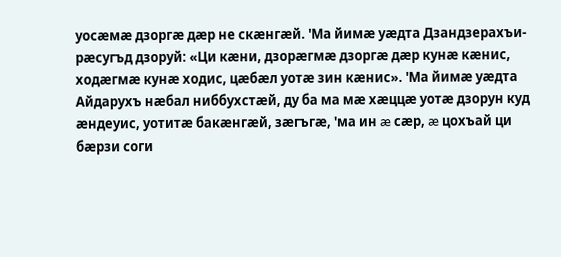уосæмæ дзоргæ дæр не скæнгæй. 'Ма йимæ уæдта Дзандзерахъи-рæсугъд дзоруй: «Ци кæни, дзорæгмæ дзоргæ дæр кунæ кæнис, ходæгмæ кунæ ходис, цæбæл уотæ зин кæнис». 'Ма йимæ уæдта Айдарухъ нæбал ниббухстæй, ду ба ма мæ хæццæ уотæ дзорун куд æндеуис, уотитæ бакæнгæй, зæгъгæ, 'ма ин æ сæр, æ цохъай ци бæрзи соги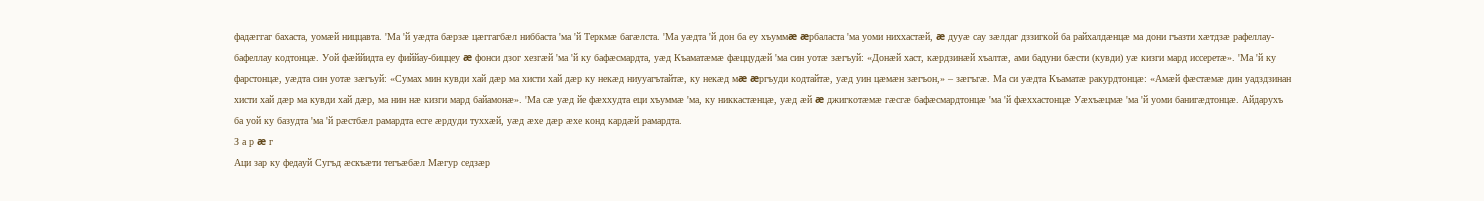фадæггаг бахаста, уомæй ниццавта. 'Ма 'й уæдта бæрзæ цæггагбæл ниббаста 'ма 'й Теркмæ багæлста. 'Ма уæдта 'й дон ба еу хъуммæ æрбаласта 'ма уоми ниххастæй, æ дууæ сау зæлдаг дззигкой ба райхалдæнцæ ма дони гъазти хæтдзæ рафеллау-бафеллау кодтонцæ. Уой фæййидта еу фиййау-биццеу æ фонси дзог хезгæй 'ма 'й ку бафæсмардта, уæд Къаматæмæ фæццудæй 'ма син уотæ зæгъуй: «Донæй хаст, кæрдзинæй хъалтæ, ами бадуни бæсти (кувди) уæ кизги мард иссеретæ». 'Ма 'й ку фарстонцæ, уæдта син уотæ зæгъуй: «Сумах мин кувди хай дæр ма хисти хай дæр ку некæд ниууагътайтæ, ку некæд мæ æргъуди кодтайтæ, уæд уин цæмæн зæгъон,» – зæгъгæ. Ма си уæдта Къаматæ ракурдтонцæ: «Амæй фæстæмæ дин уадздзинан хисти хай дæр ма кувди хай дæр, ма нин нæ кизги мард байамонæ». 'Ма сæ уæд йе фæххудта еци хъуммæ 'ма, ку никкастæнцæ, уæд æй æ джигкотæмæ гæсгæ бафæсмардтонцæ 'ма 'й фæххастонцæ Уæхъæцмæ 'ма 'й уоми банигæдтонцæ. Айдарухъ ба уой ку базудта 'ма 'й рæстбæл рамардта есге æрдуди туххæй, уæд æхе дæр æхе конд кардæй рамардта.
З а р æ г
Аци зар ку федауй Сугъд æскъæти тегъæбæл Мæгур седзæр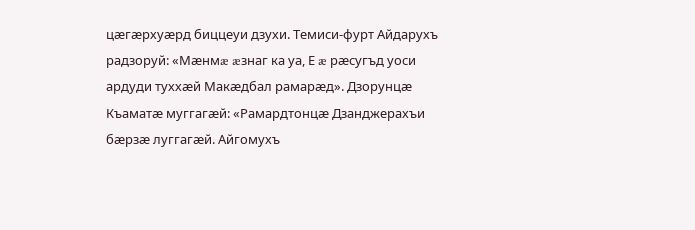цæгæрхуæрд биццеуи дзухи. Темиси-фурт Айдарухъ радзоруй: «Мæнмæ æзнаг ка уа, Е æ рæсугъд уоси ардуди туххæй Макæдбал рамарæд». Дзорунцæ Къаматæ муггагæй: «Рамардтонцæ Дзанджерахъи бæрзæ луггагæй. Айгомухъ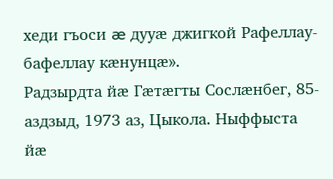хеди гъоси æ дууæ джигкой Рафеллау-бафеллау кæнунцæ».
Радзырдта йæ Гæтæгты Сослæнбег, 85-аздзыд, 1973 аз, Цыкола. Ныффыста йæ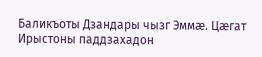Баликъоты Дзандары чызг Эммæ. Цæгат Ирыстоны паддзахадон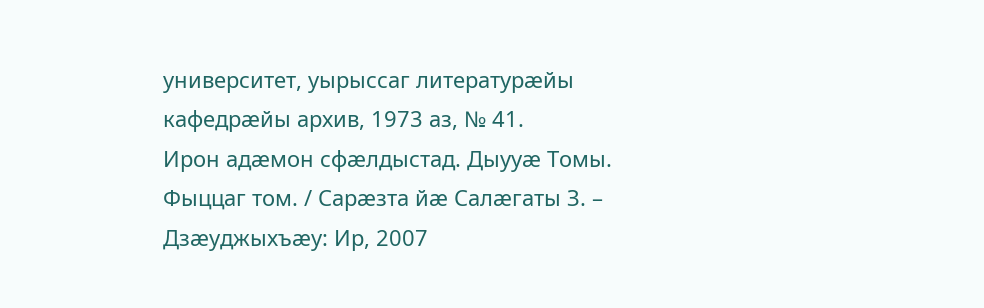университет, уырыссаг литературæйы кафедрæйы архив, 1973 аз, № 41.
Ирон адæмон сфæлдыстад. Дыууæ Томы. Фыццаг том. / Сарæзта йæ Салæгаты З. – Дзæуджыхъæу: Ир, 2007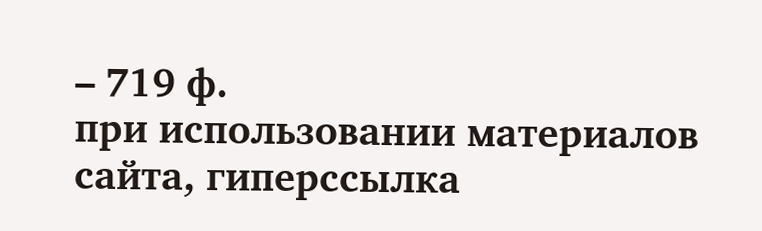– 719 ф.
при использовании материалов сайта, гиперссылка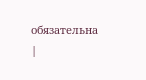обязательна |